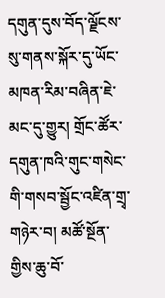དགུན་དུས་བོད་ལྗོངས་སུ་གནས་སྐོར་དུ་ཡོང་མཁན་རིམ་བཞིན་ཇེ་མང་དུ་གྱུར། གྲོང་ཚོར་དགུན་ཁའི་གུང་གསེང་གི་གསབ་སྦྱོང་འཛིན་གྲྭ་གཉེར་བ། མཚོ་སྔོན་གྱིས་ཆུ་བོ་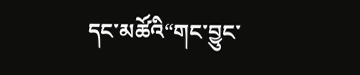དང་མཚོའི“གང་བྱུང་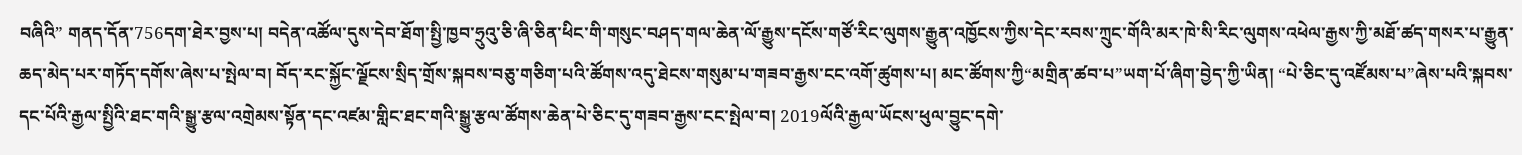བཞིའི” གནད་དོན་756དག་ཐེར་བྱས་པ། བདེན་འཚོལ་དུས་དེབ་ཐོག་སྤྱི་ཁྱབ་ཧྲུའུ་ཅི་ཞི་ཅིན་ཕིང་གི་གསུང་བཤད་གལ་ཆེན་ལོ་རྒྱུས་དངོས་གཙོ་རིང་ལུགས་རྒྱུན་འཁྱོངས་ཀྱིས་དེང་རབས་ཀྲུང་གོའི་མར་ཁེ་སི་རིང་ལུགས་འཕེལ་རྒྱས་ཀྱི་མཐོ་ཚད་གསར་པ་རྒྱུན་ཆད་མེད་པར་གཏོད་དགོས་ཞེས་པ་སྤེལ་བ། བོད་རང་སྐྱོང་ལྗོངས་སྲིད་གྲོས་སྐབས་བཅུ་གཅིག་པའི་ཚོགས་འདུ་ཐེངས་གསུམ་པ་གཟབ་རྒྱས་ངང་འགོ་ཚུགས་པ། མང་ཚོགས་ཀྱི“མགྲིན་ཚབ་པ”ཡག་པོ་ཞིག་བྱེད་ཀྱི་ཡིན། “པེ་ཅིང་དུ་འཛོམས་པ”ཞེས་པའི་སྐབས་དང་པོའི་རྒྱལ་སྤྱིའི་ཐང་གའི་སྒྱུ་རྩལ་འགྲེམས་སྟོན་དང་འཛམ་གླིང་ཐང་གའི་སྒྱུ་རྩལ་ཚོགས་ཆེན་པེ་ཅིང་དུ་གཟབ་རྒྱས་ངང་སྤེལ་བ། 2019ལོའི་རྒྱལ་ཡོངས་ཕུལ་བྱུང་དགེ་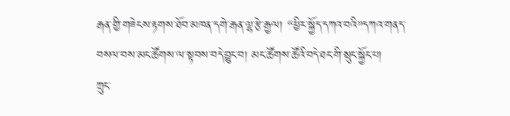རྒན་གྱི་གཟེངས་རྟགས་ཐོབ་མཁན་དགེ་རྒན་ལྷ་རྩེ་རྒྱལ། “ཕྱིར་སྐྱོད་དཀའ་བའི”དཀའ་གནད་བསལ་བས་མང་ཚོགས་ལ་སྟབས་བདེ་བྱུང་བ། མང་ཚོགས་ཚོའི་བདེ་ཐང་གི་སྲུང་སྐྱོང་པ།
ཀྲུང་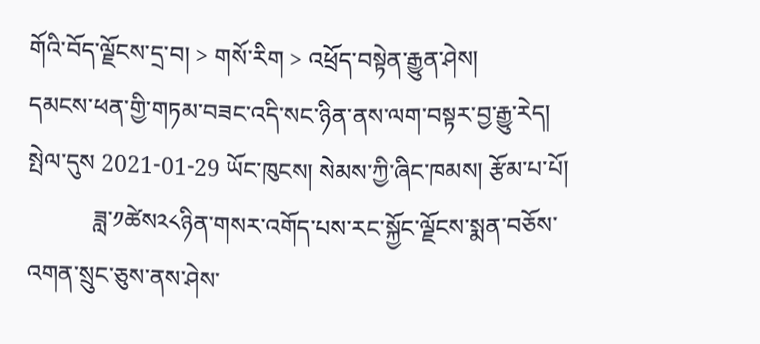གོའི་བོད་ལྗོངས་དྲ་བ། > གསོ་རིག > འཕྲོད་བསྟེན་རྒྱུན་ཤེས།
དམངས་ཕན་གྱི་གཏམ་བཟང་འདི་སང་ཉིན་ནས་ལག་བསྟར་བྱ་རྒྱུ་རེད།
སྤེལ་དུས 2021-01-29 ཡོང་ཁུངས། སེམས་ཀྱི་ཞིང་ཁམས། རྩོམ་པ་པོ།
           ཟླ་༡ཚེས༢༨ཉིན་གསར་འགོད་པས་རང་སྐྱོང་ལྗོངས་སྨན་བཅོས་འགན་སྲུང་ཅུས་ནས་ཤེས་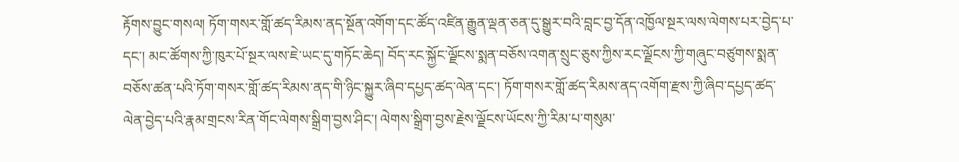རྟོགས་བྱུང་གསལ། ཏོག་གསར་གློ་ཚད་རིམས་ནད་སྔོན་འགོག་དང་ཚོད་འཛིན་རྒྱུན་ལྡན་ཅན་དུ་སྒྱུར་བའི་བླང་བྱ་དོན་འཁྱོལ་སྔར་ལས་ལེགས་པར་བྱེད་པ་དང་། མང་ཚོགས་ཀྱི་ཁུར་པོ་སྔར་ལས་ཇེ་ཡང་དུ་གཏོང་ཆེད། བོད་རང་སྐྱོང་ལྗོངས་སྨན་བཅོས་འགན་སྲུང་ཅུས་ཀྱིས་རང་ལྗོངས་ཀྱི་གཞུང་བཙུགས་སྨན་བཅོས་ཚན་པའི་ཏོག་གསར་གློ་ཚད་རིམས་ནད་གི་ཉིང་སྐྱུར་ཞིབ་དཔྱད་ཚད་ལེན་དང་། ཏོག་གསར་གློ་ཚད་རིམས་ནད་འགོག་རྫས་ཀྱི་ཞིབ་དཔྱད་ཚད་ལེན་བྱེད་པའི་རྣམ་གྲངས་རིན་གོང་ལེགས་སྒྲིག་བྱས་ཤིང་། ལེགས་སྒྲིག་བྱས་རྗེས་ལྗོངས་ཡོངས་ཀྱི་རིམ་པ་གསུམ་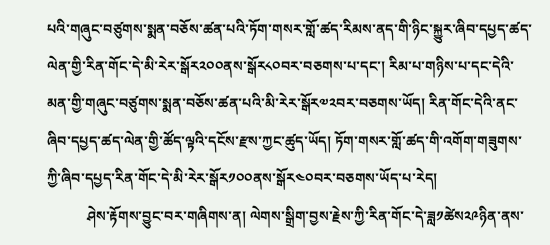པའི་གཞུང་བཙུགས་སྨན་བཅོས་ཚན་པའི་ཏོག་གསར་གློ་ཚད་རིམས་ནད་གི་ཉིང་སྐྱུར་ཞིབ་དཔྱད་ཚད་ལེན་གྱི་རིན་གོང་དེ་མི་རེར་སྒོར༢༠༠ནས་སྒོར༨༠བར་བཅགས་པ་དང་། རིམ་པ་གཉིས་པ་དང་དེའི་མན་གྱི་གཞུང་བཙུགས་སྨན་བཅོས་ཚན་པའི་མི་རེར་སྒོར༧༢བར་བཅགས་ཡོད། རིན་གོང་དེའི་ནང་ཞིབ་དཔྱད་ཚད་ལེན་གྱི་ཚོད་ལྟའི་དངོས་རྫས་ཀྱང་ཚུད་ཡོད། ཏོག་གསར་གློ་ཚད་གི་འགོག་གཟུགས་ཀྱི་ཞིབ་དཔྱད་རིན་གོང་དེ་མི་རེར་སྒོར༡༠༠ནས་སྒོར༤༠བར་བཅགས་ཡོད་པ་རེད།
           ཤེས་རྟོགས་བྱུང་བར་གཞིགས་ན། ལེགས་སྒྲིག་བྱས་རྗེས་ཀྱི་རིན་གོང་དེ་ཟླ༡ཚེས༢༩ཉིན་ནས་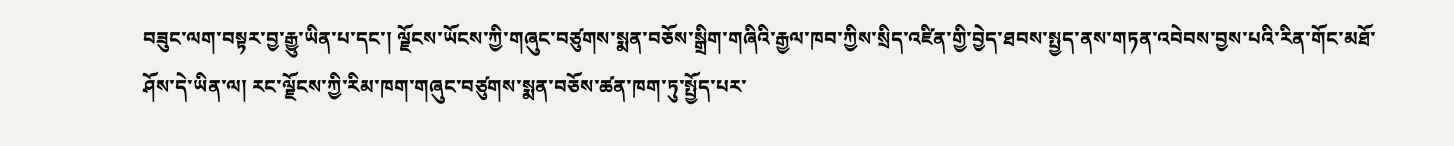བཟུང་ལག་བསྟར་བྱ་རྒྱུ་ཡིན་པ་དང་། ལྗོངས་ཡོངས་ཀྱི་གཞུང་བཙུགས་སྨན་བཅོས་སྒྲིག་གཞིའི་རྒྱལ་ཁབ་ཀྱིས་སྲིད་འཛིན་གྱི་བྱེད་ཐབས་སྤྱད་ནས་གཏན་འབེབས་བྱས་པའི་རིན་གོང་མཐོ་ཤོས་དེ་ཡིན་ལ། རང་ལྗོངས་ཀྱི་རིམ་ཁག་གཞུང་བཙུགས་སྨན་བཅོས་ཚན་ཁག་ཏུ་སྤྱོད་པར་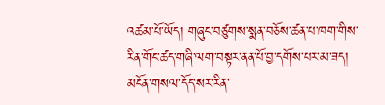འཚམ་པོ་ཡོད། གཞུང་བཙུགས་སྨན་བཅོས་ཚན་པ་ཁག་གིས་རིན་གོང་ཚད་གཞི་ལག་བསྟར་ནན་པོ་བྱ་དགོས་པར་མ་ཟད། མངོན་གསལ་དོད་སར་རིན་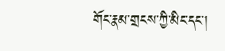གོང་རྣམ་གྲངས་ཀྱི་མིང་དང་།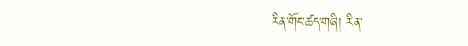རིན་གོང་ཚད་གཞི། རིན་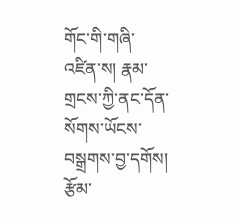གོང་གི་གཞི་འཛིན་ས། རྣམ་གྲངས་ཀྱི་ནང་དོན་སོགས་ཡོངས་བསྒྲགས་བྱ་དགོས།
རྩོམ་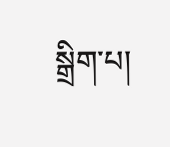སྒྲིག་པ།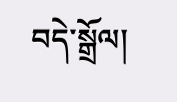བདེ་སྒྲོལ།